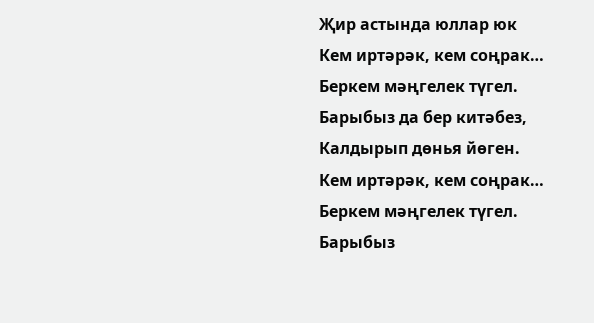Җир астында юллар юк
Кем иртәрәк, кем соңрак…
Беркем мәңгелек түгел.
Барыбыз да бер китәбез,
Калдырып дөнья йөген.
Кем иртәрәк, кем соңрак…
Беркем мәңгелек түгел.
Барыбыз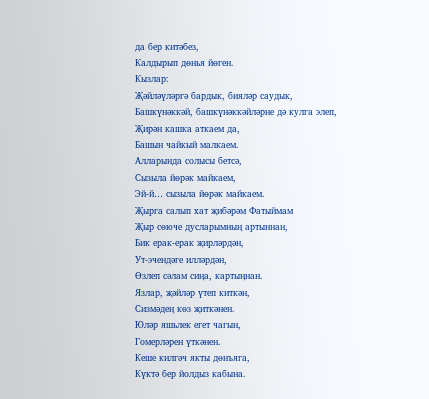да бер китәбез,
Калдырып дөнья йөген.
Кызлар:
Җәйләүләргә бардык, бияләр саудык,
Башкүнәккәй, башкүнәккәйләрне дә кулга элеп,
Җирән кашка аткаем да,
Башын чайкый малкаем.
Алларында солысы бетсә,
Сызыла йөрәк майкаем,
Эй-й… сызыла йөрәк майкаем.
Җырга салып хат җибәрәм Фатыймам
Җыр сөюче дусларымның артыннан,
Бик ерак-ерак җирләрдән,
Ут-эчендәге илләрдән,
Өзлеп сәлам сиңа, картыңнан.
Язлар, җәйләр үтеп киткән,
Сизмәдең көз җиткәнен.
Юләр яшьлек егет чагын,
Гомерләрен үткәнен.
Кеше килгәч якты дөнъяга,
Күктә бер йолдыз кабына.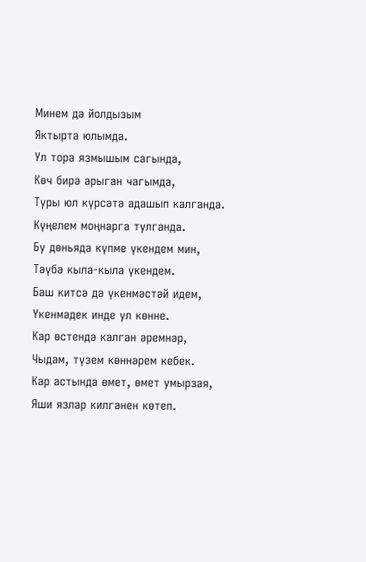Минем дә йолдызым
Яктырта юлымда.
Ул тора язмышым сагында,
Көч бирә арыган чагымда,
Туры юл күрсәтә адашып калганда.
Күңелем моңнарга тулганда.
Бу дөньяда күпме үкендем мин,
Тәүбә кыла-кыла үкендем.
Баш китсә дә үкенмәстәй идем,
Үкенмәдек инде ул көнне.
Кар өстендә калган әремнәр,
Чыдам, түзем көннәрем кебек.
Кар астында өмет, өмет умырзая,
Яши язлар килгәнен көтеп.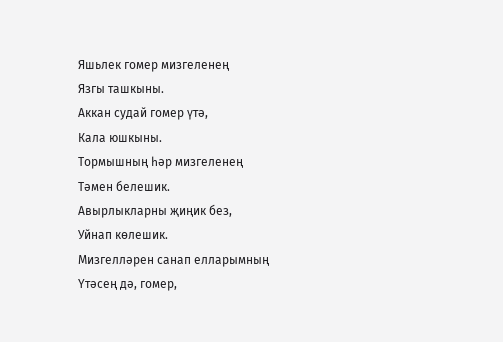Яшьлек гомер мизгеленең
Язгы ташкыны.
Аккан судай гомер үтә,
Кала юшкыны.
Тормышның һәр мизгеленең
Тәмен белешик.
Авырлыкларны җиңик без,
Уйнап көлешик.
Мизгелләрен санап елларымның
Үтәсең дә, гомер,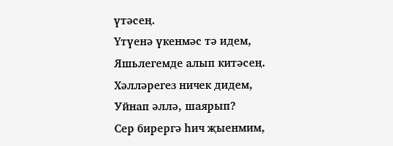үтәсең.
Үтүенә үкенмәс тә идем,
Яшьлегемде алып китәсең.
Хәлләрегез ничек дидем,
Уйнап әллә, шаярып?
Сер бирергә һич җыенмим,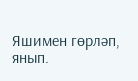Яшимен гөрләп, янып.